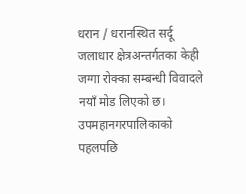धरान / धरानस्थित सर्दू जलाधार क्षेत्रअन्तर्गतका केही जग्गा रोक्का सम्बन्धी विवादले नयाँ मोड लिएको छ। उपमहानगरपालिकाको पहलपछि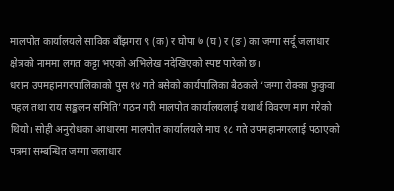मालपोत कार्यालयले साविक बाँझगरा ९ (क) र घोपा ७ (घ) र (ङ) का जग्गा सर्दू जलाधार क्षेत्रको नाममा लगत कट्टा भएको अभिलेख नदेखिएको स्पष्ट पारेको छ।
धरान उपमहानगरपालिकाको पुस १४ गते बसेको कार्यपालिका बैठकले ‘जग्गा रोक्का फुकुवा पहल तथा राय सङ्कलन समिति’ गठन गरी मालपोत कार्यालयलाई यथार्थ विवरण माग गरेको थियो। सोही अनुरोधका आधारमा मालपोत कार्यालयले माघ १८ गते उपमहानगरलाई पठाएको पत्रमा सम्बन्धित जग्गा जलाधार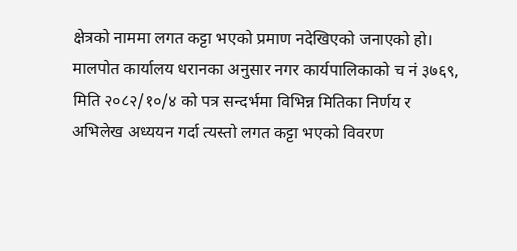क्षेत्रको नाममा लगत कट्टा भएको प्रमाण नदेखिएको जनाएको हो।
मालपोत कार्यालय धरानका अनुसार नगर कार्यपालिकाको च नं ३७६९, मिति २०८२/१०/४ को पत्र सन्दर्भमा विभिन्न मितिका निर्णय र अभिलेख अध्ययन गर्दा त्यस्तो लगत कट्टा भएको विवरण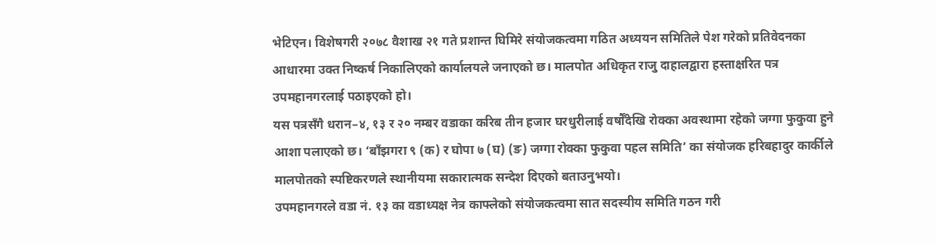भेटिएन। विशेषगरी २०७८ वैशाख २१ गते प्रशान्त घिमिरे संयोजकत्वमा गठित अध्ययन समितिले पेश गरेको प्रतिवेदनका आधारमा उक्त निष्कर्ष निकालिएको कार्यालयले जनाएको छ। मालपोत अधिकृत राजु दाहालद्वारा हस्ताक्षरित पत्र उपमहानगरलाई पठाइएको हो।
यस पत्रसँगै धरान–४, १३ र २० नम्बर वडाका करिब तीन हजार घरधुरीलाई वर्षौँदेखि रोक्का अवस्थामा रहेको जग्गा फुकुवा हुने आशा पलाएको छ। ‘बाँझगरा ९ (क) र घोपा ७ (घ) (ङ) जग्गा रोक्का फुकुवा पहल समिति’ का संयोजक हरिबहादुर कार्कीले मालपोतको स्पष्टिकरणले स्थानीयमा सकारात्मक सन्देश दिएको बताउनुभयो।
उपमहानगरले वडा नं. १३ का वडाध्यक्ष नेत्र काफ्लेको संयोजकत्वमा सात सदस्यीय समिति गठन गरी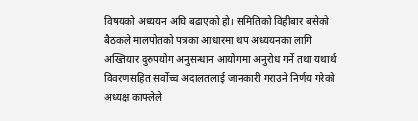विषयको अध्ययन अघि बढाएको हो। समितिको विहीबार बसेको बैठकले मालपोतको पत्रका आधारमा थप अध्ययनका लागि अख्तियार दुरुपयोग अनुसन्धान आयोगमा अनुरोध गर्ने तथा यथार्थ विवरणसहित सर्वोच्च अदालतलाई जानकारी गराउने निर्णय गरेको अध्यक्ष काफ्लेले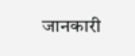जानकारी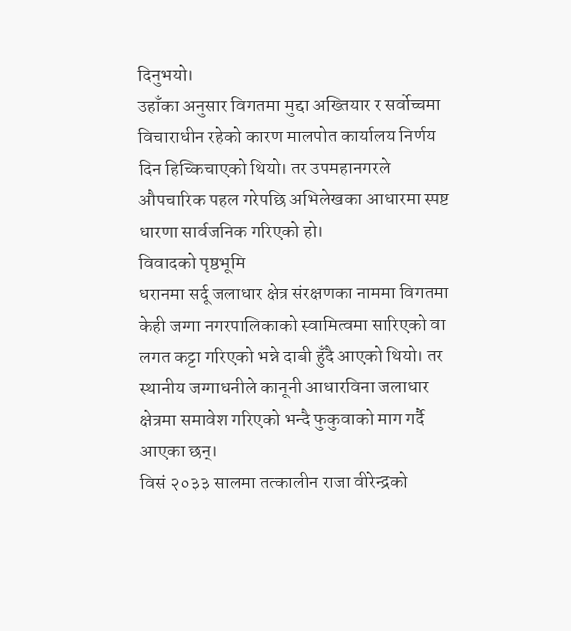दिनुभयो।
उहाँका अनुसार विगतमा मुद्दा अख्तियार र सर्वोच्चमा विचाराधीन रहेको कारण मालपोत कार्यालय निर्णय दिन हिच्किचाएको थियो। तर उपमहानगरले औपचारिक पहल गरेपछि अभिलेखका आधारमा स्पष्ट धारणा सार्वजनिक गरिएको हो।
विवादको पृष्ठभूमि
धरानमा सर्दू जलाधार क्षेत्र संरक्षणका नाममा विगतमा केही जग्गा नगरपालिकाको स्वामित्वमा सारिएको वा लगत कट्टा गरिएको भन्ने दाबी हुँदै आएको थियो। तर स्थानीय जग्गाधनीले कानूनी आधारविना जलाधार क्षेत्रमा समावेश गरिएको भन्दै फुकुवाको माग गर्दै आएका छन्।
विसं २०३३ सालमा तत्कालीन राजा वीरेन्द्रको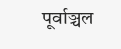पूर्वाञ्चल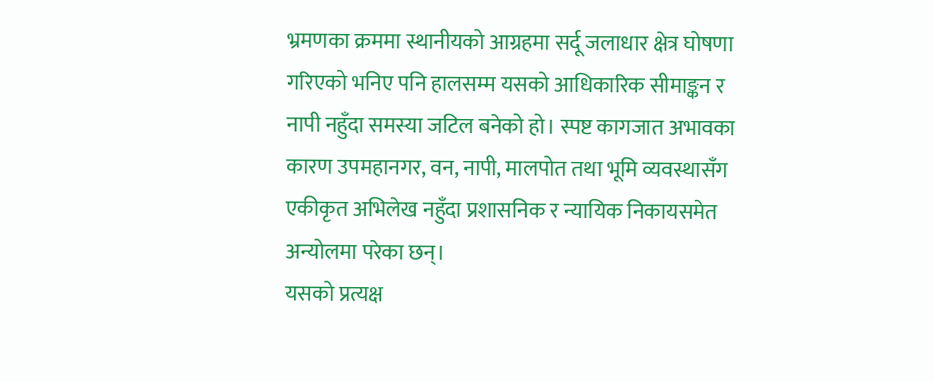भ्रमणका क्रममा स्थानीयको आग्रहमा सर्दू जलाधार क्षेत्र घोषणा गरिएको भनिए पनि हालसम्म यसको आधिकारिक सीमाङ्कन र नापी नहुँदा समस्या जटिल बनेको हो। स्पष्ट कागजात अभावका कारण उपमहानगर, वन, नापी, मालपोत तथा भूमि व्यवस्थासँग एकीकृत अभिलेख नहुँदा प्रशासनिक र न्यायिक निकायसमेत अन्योलमा परेका छन्।
यसको प्रत्यक्ष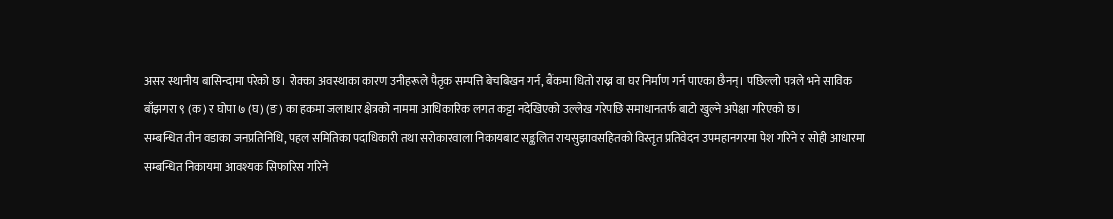असर स्थानीय बासिन्दामा परेको छ। रोक्का अवस्थाका कारण उनीहरूले पैतृक सम्पत्ति बेचबिखन गर्न, बैंकमा धितो राख्न वा घर निर्माण गर्न पाएका छैनन्। पछिल्लो पत्रले भने साविक बाँझगरा ९ (क) र घोपा ७ (घ) (ङ) का हकमा जलाधार क्षेत्रको नाममा आधिकारिक लगत कट्टा नदेखिएको उल्लेख गरेपछि समाधानतर्फ बाटो खुल्ने अपेक्षा गरिएको छ।
सम्बन्धित तीन वडाका जनप्रतिनिधि, पहल समितिका पदाधिकारी तथा सरोकारवाला निकायबाट सङ्कलित रायसुझावसहितको विस्तृत प्रतिवेदन उपमहानगरमा पेश गरिने र सोही आधारमा सम्बन्धित निकायमा आवश्यक सिफारिस गरिने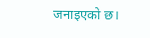जनाइएको छ।